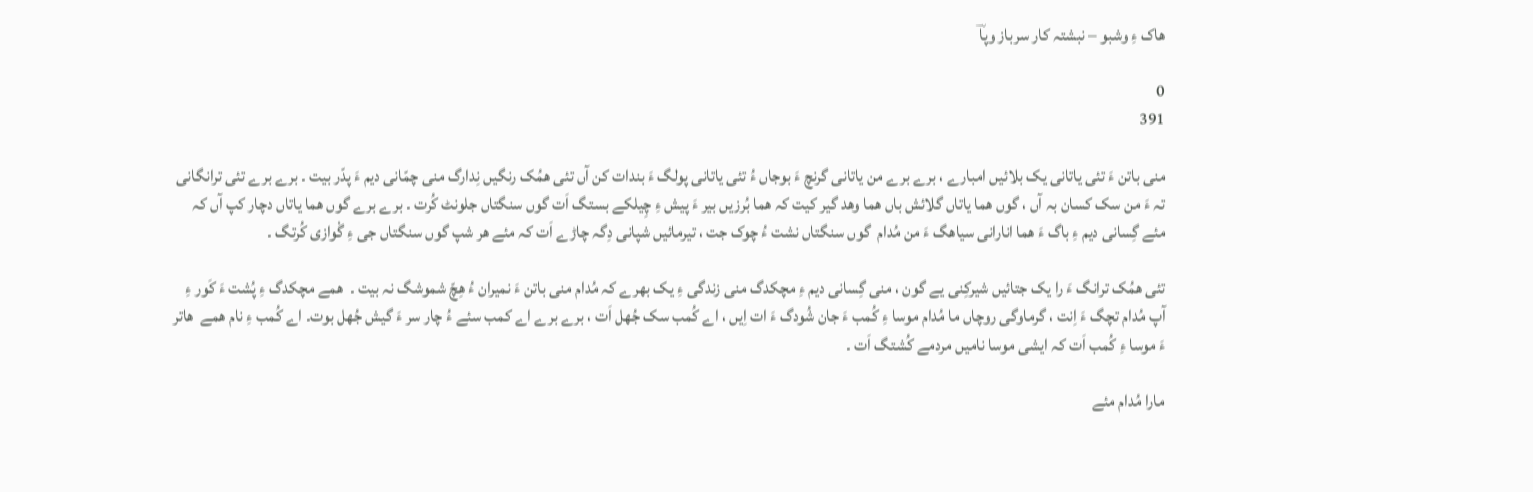ھاک ءِ وشبو – نبشتہ کار سرباز وپاؔ

0
391

منی باتن ءَ تئی یاتانی یک بلائیں امبارے ، برے برے من یاتانی گرنچ ءَ بوجاں ءُ تئی یاتانی پولگ ءَ بندات کن آں تئی ھمُک رنگیں نِدارگ منی چمّانی دیم ءَ پدّر بیت ۔ برے برے تئی ترانگانی تہ ءَ من سک کسان بہ آں ، گوں ھما یاتاں گلائش باں ھما وھد گیر کیت کہ ھما بُرزیں بیر ءَ پیش ءِ چِیلکے بستگ اَت گوں سنگتاں جلونٹ کُرت ۔ برے برے گوں ھما یاتاں دچار کپ آں کہ مئے گِسانی دیم ءِ باگ ءَ ھما انارانی سیاھگ ءَ من مُدام  گوں سنگتاں نشت ءُ چوک جت ، تیرمائیں شپانی دِگہ چاڑے اَت کہ مئے ھر شپ گوں سنگتاں جی ءِ گْوازی کُرتگ ۔

تئی ھمُک ترانگ ءَ را یک جتائیں شیرکِنی یے گون ، منی گِسانی دیم ءِ مچکدگ منی زندگی ءِ یک بھرے کہ مُدام منی باتن ءَ نمیران ءُ ھِچّ شموشگ نہ بیت ۔  ھمے مچکدگ ءِ پُشت ءَ کَور ءِ آپ مُدام تچگ ءَ اِنت ، گرماوگی روچاں ما مُدام موسا ءِ کُمب ءَ جان شُودگ ءَ ات اِیں ، اے کُمب سک جُھل اَت ، برے برے اے کمب سئے ءُ چار سر ءَ گیش جُھل بوت۔ اے کُمب ءِ نام ھمے  ھاتر ءَ موسا ءِ کُمب اَت کہ ایشی موسا نامیں مردمے کُشتگ اَت ۔

مارا مُدام مئے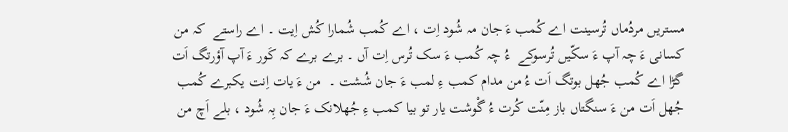مستریں مردُماں تُرسینت اے کُمب ءَ جان مہ شُود اِت ، اے کُمب شُمارا کُش اِیت ۔ اے راستے  کہ من کسانی ءَ چہ آپ ءَ سکّیں تُرسوکے  ءُ چہ کُمب ءَ سک تُرس اِت آں ۔ برے برے کہ کَور ءَ آپ آؤرتگ اَت  گڑا اے کُمب جُھل بوتگ اَت ءُ من مدام کمب ءِ لمب ءَ جان شُشت ۔  من ءَ یات اِنت یکبرے کُمب جُھل اَت من ءَ سنگتاں باز مِنّت کُرت ءُ گْوشت یار تو بیا کمب ءِ جُھلانک ءَ جان بِہ شُود ، بلے اَچ من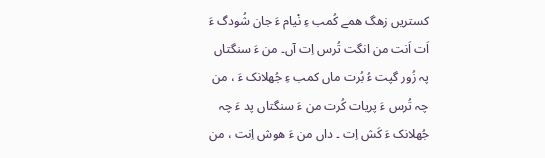کستریں زھگ ھمے کُمب ءِ نْیام ءَ جان شُودگ ءَ اَت اَنت من انگت تُرس اِت آں۔ من ءَ سنگتاں پہ زُور گپت ءُ بُرت ماں کمب ءِ جُھلانک ءَ ، من چہ تُرس ءَ پریات کُرت من ءَ سنگتاں پد ءَ چہ جُھلانک ءَ کَش اِت ۔ داں من ءَ ھوش اِنت ، من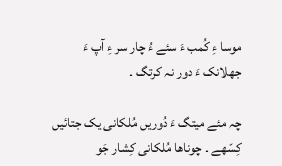موسا ءِ کُمب ءَ سئے ءُ چار سر ءِ آپ ءَ جھلانک ءَ دور نہ کرتگ ۔

چہ مئے میتگ ءَ دُوریں مُلکانی یک جتائیں کِسّھے ۔ چوناھا مُلکانی کِشار جَو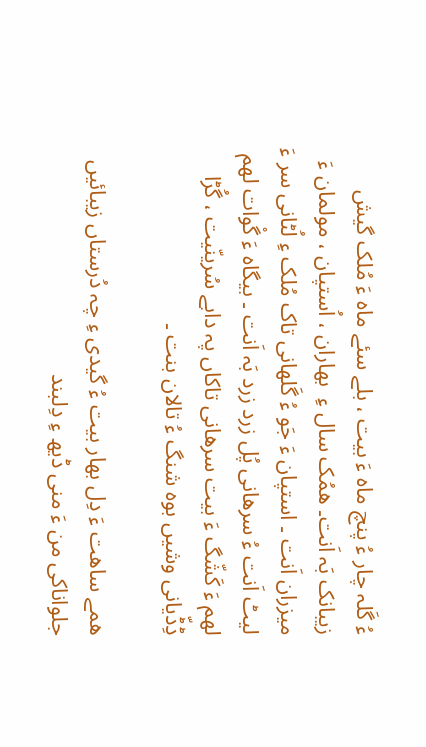ءُ گَلہ چار ءُ پنچ ماہ ءَ بیت ، بلے سئے ماہ ءَ مُلک گیش زیبانک بَہ اَنت۔ ھمُک سال ءِ  بھاران ، اُستپان ، مولمان ءَ میزران اَنت ۔ استپان ءَ جَو ءُ گَلھانی تاک مُلک ءِ لُٹانی سر ءَ لیٹ اَنت ءُ سرھانی پُل زرد زرد بَہ اَنت ۔ بیگاہ ءَ گْوات لھم لھم ءَ کَشّگ ءَ بیت سرھانی تاکاں پہ دابے سُرینّیت ، گُڑا ڈِڈّیانی وشیں بوہ شنگ ءُ تالان بنت ۔

ھمے ساھت ءَ دِل بھار بیت ءُ گیدی ءِ چہ دُرستاں زیبائیں جلواناکی من ءَ منی ڈیھ ءِ دِلبند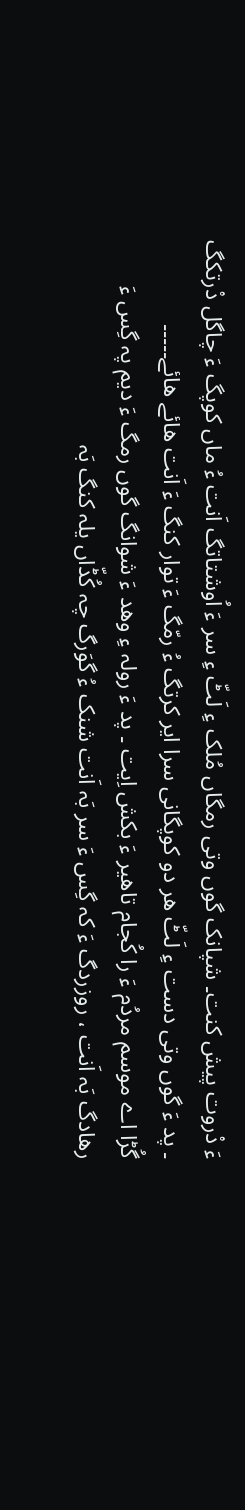ءَ دْروت پیش کنت۔ شپانک گوں وتی رمگاں مُلک ءِ لَٹّ ءِ سر ءَ اُوشتاتگ اَنت ءُ ماں کوپگ ءَ چاگل دْرتکگ ۔ پد ءَ گوں وتی دست ءِ لَٹّ ھر دو کوپگانی سرا ایر کرتگ ءُ رمّگ ءَ توار کنگ ءَ اَنت ھائے ھائے۔۔۔۔۔
گُڑا اے موسم مردُم ءَ را کُجام تاھیر ءَ بکش اِیت ۔ پد ءَ رولہ ءِ وھد ءَ شوانگ گوں رمگ ءَ دیم پہ گِس ءَ رھادگ بَہ اَنت ، روزردگ ءَ کہ گِس ءَ سر بَہ اَنت شنک ءُ گوَرگ چہ کُڈّاں یلہ کنگ بَہ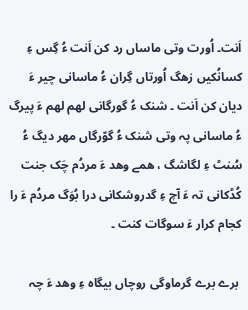اَنت۔ اُورت وتی ماساں رد کن اَنت ءُ گِس ءِ کسانُکیں زھگ اُورتاں گِران ءُ ماسانی چیر ءَ دیان کن اَنت ۔ شنک ءُ گورگانی لھم لھم ءَ پیرگ ءُ ماسانی پہ وتی شنک ءُ گوّرگاں مھر دیگ ءُ سُنٹ ءِ لگاشگ ، ھمے وھد ءَ مردُم چَک جنت  کُڈکانی تہ ءَ آچ ءِ گدروشکانی درا بُوَگ مردُم ءَ را کجام کرار ءَ سوگات کنت ۔

 برے برے گرماوگی روچاں بیگاہ ءِ وھد ءَ چہ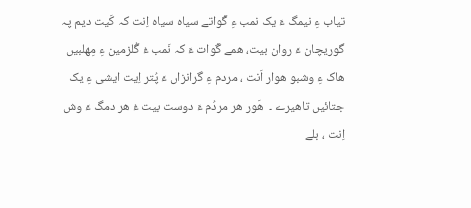تیاب ءِ نیمگ ءَ یک نمب ءِ گْواتے سیاہ سیاہ اِنت کہ کَیت دیم پہ گوریچان ءَ روان بیت، ھمے گْوات ءَ کہ نَمب ءُ گُلزمین ءِ مِھلبیں  ھاک ءِ وشبو ھوار اَنت ، مردم ءِ گرانزاں ءَ پُتر اِیت ایشی ءِ یک جتائیں تاھیرے ۔  ھَور ھر مردُم ءَ دوست بیت ءُ ھر دمگ ءَ وش اِنت ، بلے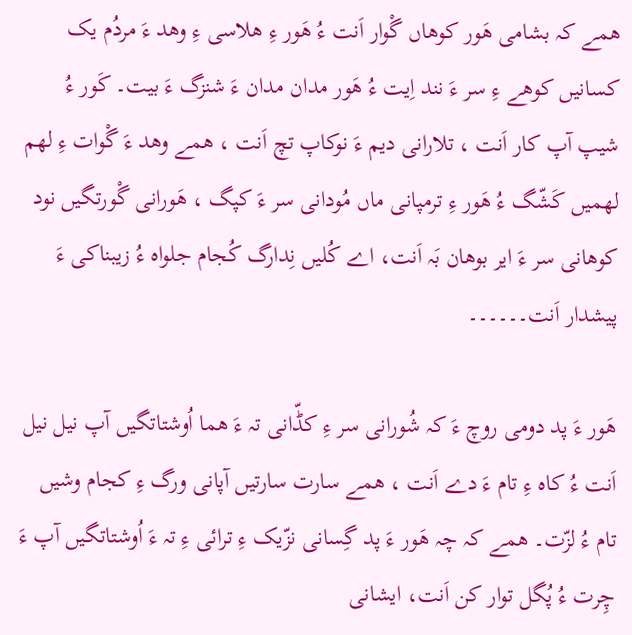ھمے کہ بشامی ھَور کوھاں گْوار اَنت ءُ ھَور ءِ ھلاسی ءِ وھد ءَ مردُم یک کسانیں کوھے ءِ سر ءَ نند اِیت ءُ ھَور مدان مدان ءَ شنزگ ءَ بیت۔ کَور ءُ شیپ آپ کار اَنت ، تلارانی دیم ءَ نوکاپ تچ اَنت ، ھمے وھد ءَ گْوات ءِ لھم لھمیں کَشّگ ءُ ھَور ءِ ترمپانی ماں مُودانی سر ءَ کپگ ، ھَورانی گْورتگیں نود کوھانی سر ءَ ایر بوھان بَہ اَنت، اے کُلیں نِدارگ کُجام جلواہ ءُ زیبناکی ءَ پیشدار اَنت۔۔۔۔۔۔

ھَور ءَ پد دومی روچ ءَ کہ شُورانی سر ءِ کڈّانی تہ ءَ ھما اُوشتاتگیں آپ نیل نیل اَنت ءُ کاہ ءِ تام ءَ دے اَنت ، ھمے سارت سارتیں آپانی ورگ ءِ کجام وشیں تام ءُ لزّت۔ ھمے کہ چہ ھَور ءَ پد گِسانی نزّیک ءِ ترائی ءِ تہ ءَ اُوشتاتگیں آپ ءَ چِرت ءُ پُگل توار کن اَنت، ایشانی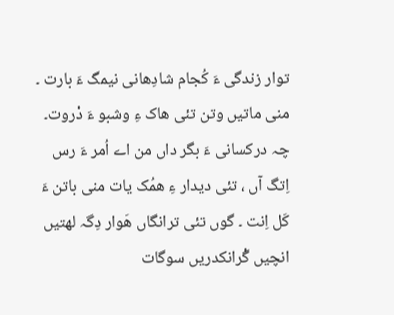توار زندگی ءَ کُجام شادِھانی نیمگ ءَ بارت ۔  منی ماتیں وتن تئی ھاک ءِ وشبو ءَ دْروت۔ چہ درکسانی ءَ بگر داں من اے اُمر ءَ رس اِتگ آں ، تئی دیدار ءِ ھمُک یات منی باتن ءَ کَل اِنت ۔ گوں تئی ترانگاں ھَوار دِگہ لھتیں انچیں گْرانکدریں سوگات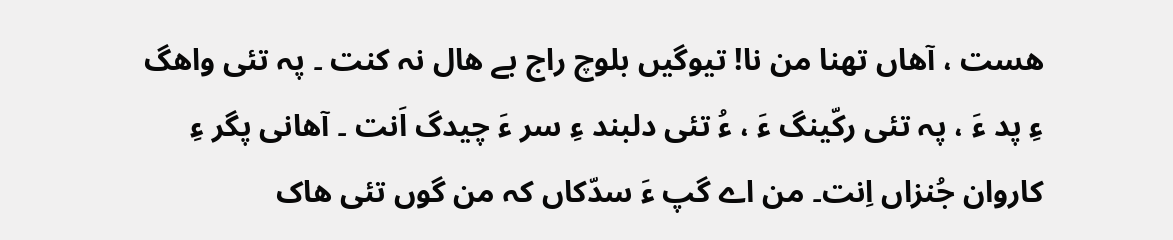ھست ، آھاں تھنا من نا! تیوگیں بلوچ راج بے ھال نہ کنت ۔ پہ تئی واھگ ءِ پد ءَ ، پہ تئی رکّینگ ءَ ، ءُ تئی دلبند ءِ سر ءَ چیدگ اَنت ۔ آھانی پگر ءِ کاروان جُنزاں اِنت۔ من اے گپ ءَ سدّکاں کہ من گوں تئی ھاک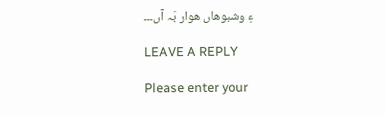ءِ وشبوھاں ھوار بَہ آں۔۔۔

LEAVE A REPLY

Please enter your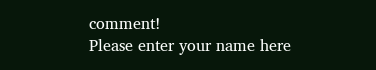comment!
Please enter your name here